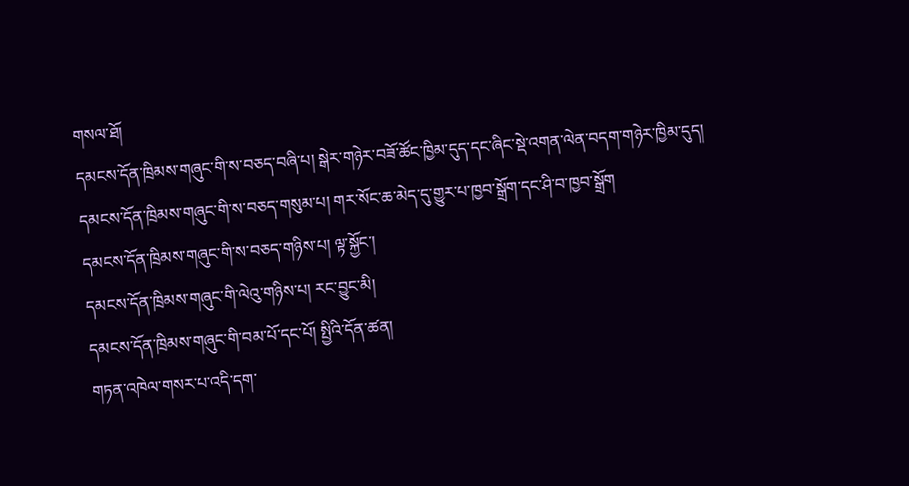གསལ་ཐོ།
དམངས་དོན་ཁྲིམས་གཞུང་གི་ས་བཅད་བཞི་པ། སྒེར་གཉེར་བཟོ་ཚོང་ཁྱིམ་དུད་དང་ཞིང་སྡེ་འགན་ལེན་བདག་གཉེར་ཁྱིམ་དུད།
དམངས་དོན་ཁྲིམས་གཞུང་གི་ས་བཅད་གསུམ་པ། གར་སོང་ཆ་མེད་དུ་གྱུར་པ་ཁྱབ་སྒྲོག་དང་ཤི་བ་ཁྱབ་སྒྲོག
དམངས་དོན་ཁྲིམས་གཞུང་གི་ས་བཅད་གཉིས་པ། ལྟ་སྐྱོང་།
དམངས་དོན་ཁྲིམས་གཞུང་གི་ལེའུ་གཉིས་པ། རང་བྱུང་མི།
དམངས་དོན་ཁྲིམས་གཞུང་གི་བམ་པོ་དང་པོ། སྤྱིའི་དོན་ཚན།
གཏན་འཁེལ་གསར་པ་འདི་དག་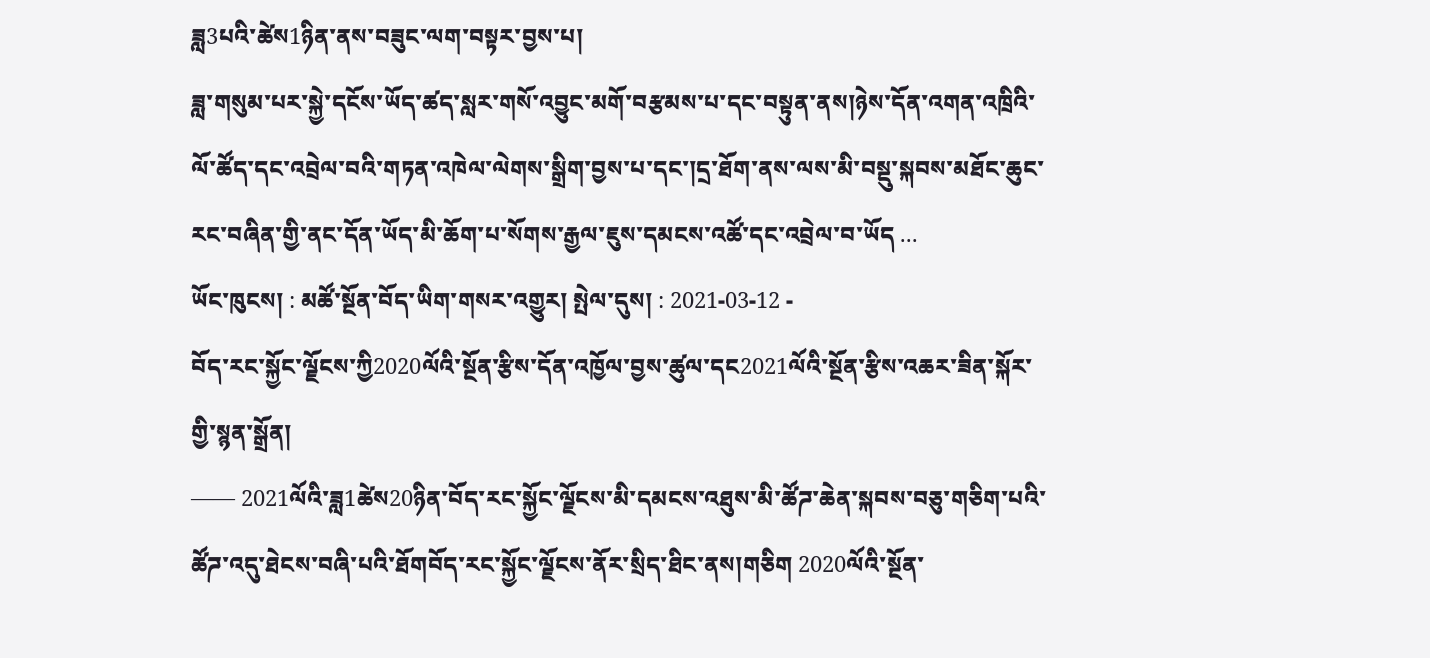ཟླ3པའི་ཚེས1ཉིན་ནས་བཟུང་ལག་བསྟར་བྱས་པ།
ཟླ་གསུམ་པར་སྐྱེ་དངོས་ཡོད་ཚད་སླར་གསོ་འབྱུང་མགོ་བརྩམས་པ་དང་བསྟུན་ནས།ཉེས་དོན་འགན་འཁྲིའི་ལོ་ཚོད་དང་འབྲེལ་བའི་གཏན་འཁེལ་ལེགས་སྒྲིག་བྱས་པ་དང་།དྲ་ཐོག་ནས་ལས་མི་བསྡུ་སྐབས་མཐོང་ཆུང་རང་བཞིན་གྱི་ནང་དོན་ཡོད་མི་ཆོག་པ་སོགས་རྒྱལ་ཇུས་དམངས་འཚོ་དང་འབྲེལ་བ་ཡོད ...
ཡོང་ཁུངས། : མཚོ་སྔོན་བོད་ཡིག་གསར་འགྱུར། སྤེལ་དུས། : 2021-03-12 -
བོད་རང་སྐྱོང་ལྗོངས་ཀྱི2020ལོའི་སྔོན་རྩིས་དོན་འཁྱོལ་བྱས་ཚུལ་དང2021ལོའི་སྔོན་རྩིས་འཆར་ཟིན་སྐོར་གྱི་སྙན་སྒྲོན།
—— 2021ལོའི་ཟླ1ཚེས20ཉིན་བོད་རང་སྐྱོང་ལྗོངས་མི་དམངས་འཐུས་མི་ཚོཌ་ཆེན་སྐབས་བཅུ་གཅིག་པའི་ཚོཌ་འདུ་ཐེངས་བཞི་པའི་ཐོགབོད་རང་སྐྱོང་ལྗོངས་ནོར་སྲིད་ཐིང་ནས།གཅིག 2020ལོའི་སྔོན་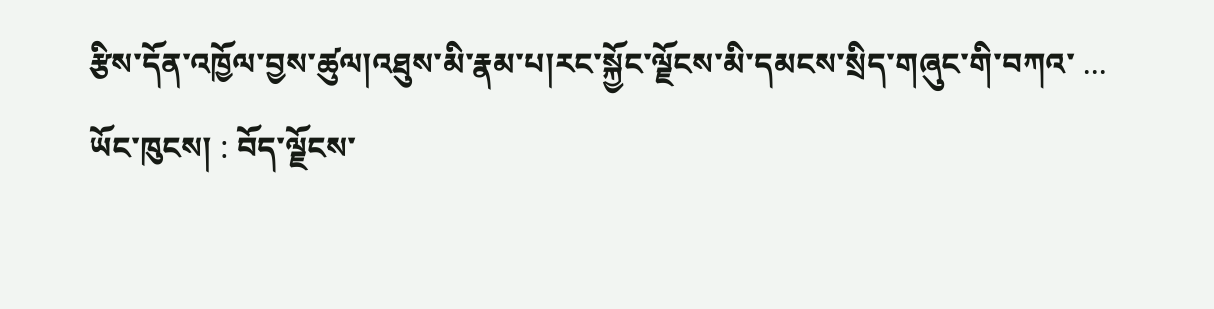རྩིས་དོན་འཁྱོལ་བྱས་ཚུལ།འཐུས་མི་རྣམ་པ།རང་སྐྱོང་ལྗོངས་མི་དམངས་སྲིད་གཞུང་གི་བཀའ་ ...
ཡོང་ཁུངས། : བོད་ལྗོངས་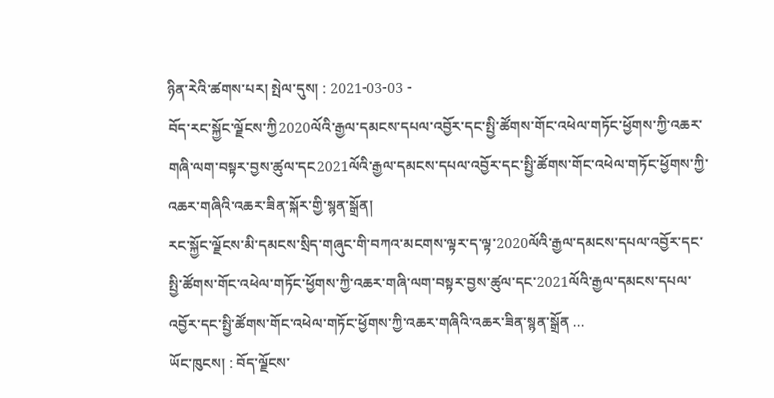ཉིན་རེའི་ཚགས་པར། སྤེལ་དུས། : 2021-03-03 -
བོད་རང་སྐྱོང་ལྗོངས་ཀྱི2020ལོའི་རྒྱལ་དམངས་དཔལ་འབྱོར་དང་སྤྱི་ཚོགས་གོང་འཕེལ་གཏོང་ཕྱོགས་ཀྱི་འཆར་གཞི་ལག་བསྟར་བྱས་ཚུལ་དང2021ལོའི་རྒྱལ་དམངས་དཔལ་འབྱོར་དང་སྤྱི་ཚོགས་གོང་འཕེལ་གཏོང་ཕྱོགས་ཀྱི་འཆར་གཞིའི་འཆར་ཟིན་སྐོར་གྱི་སྙན་སྒྲོན།
རང་སྐྱོང་ལྗོངས་མི་དམངས་སྲིད་གཞུང་གི་བཀའ་མངགས་ལྟར་ད་ལྟ་2020ལོའི་རྒྱལ་དམངས་དཔལ་འབྱོར་དང་སྤྱི་ཚོགས་གོང་འཕེལ་གཏོང་ཕྱོགས་ཀྱི་འཆར་གཞི་ལག་བསྟར་བྱས་ཚུལ་དང་2021ལོའི་རྒྱལ་དམངས་དཔལ་འབྱོར་དང་སྤྱི་ཚོགས་གོང་འཕེལ་གཏོང་ཕྱོགས་ཀྱི་འཆར་གཞིའི་འཆར་ཟིན་སྙན་སྒྲོན ...
ཡོང་ཁུངས། : བོད་ལྗོངས་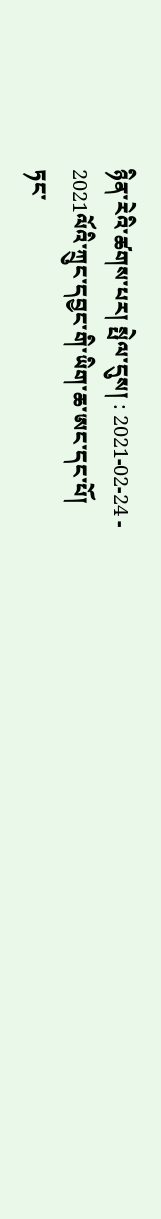ཉིན་རེའི་ཚགས་པར། སྤེལ་དུས། : 2021-02-24 -
2021ལོའི་ཀྲུང་དབྱང་གི་ཡིག་ཆ་ཨང་དང་པོ།
ཏང་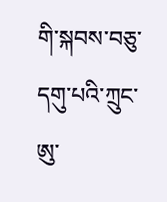གི་སྐབས་བཅུ་དགུ་པའི་ཀྲུང་ཨུ་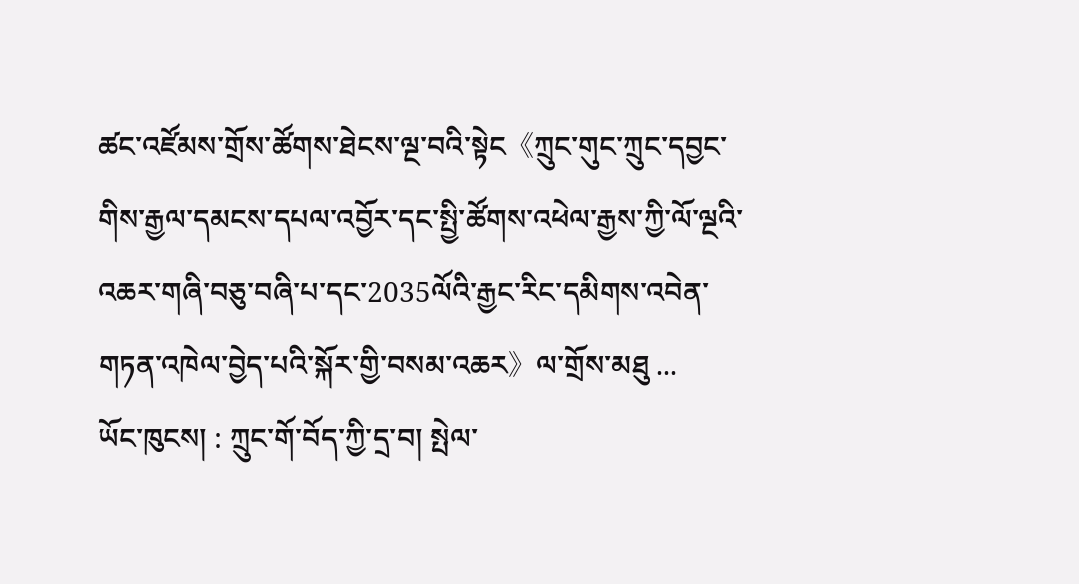ཚང་འཛོམས་གྲོས་ཚོགས་ཐེངས་ལྔ་བའི་སྟེང《ཀྲུང་གུང་ཀྲུང་དབྱང་གིས་རྒྱལ་དམངས་དཔལ་འབྱོར་དང་སྤྱི་ཚོགས་འཕེལ་རྒྱས་ཀྱི་ལོ་ལྔའི་འཆར་གཞི་བཅུ་བཞི་པ་དང་2035ལོའི་རྒྱང་རིང་དམིགས་འབེན་གཏན་འཁེལ་བྱེད་པའི་སྐོར་གྱི་བསམ་འཆར》ལ་གྲོས་མཐུ ...
ཡོང་ཁུངས། : ཀྲུང་གོ་བོད་ཀྱི་དྲ་བ། སྤེལ་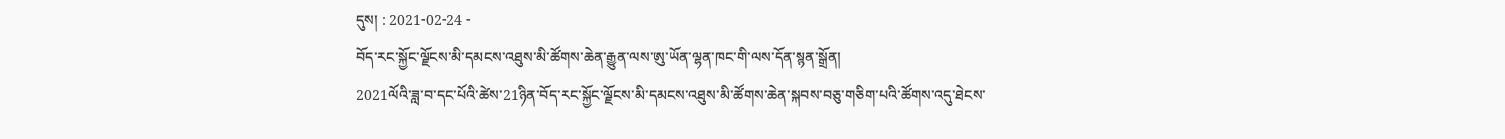དུས། : 2021-02-24 -
བོད་རང་སྐྱོང་ལྗོངས་མི་དམངས་འཐུས་མི་ཚོགས་ཆེན་རྒྱུན་ལས་ཨུ་ཡོན་ལྷན་ཁང་གི་ལས་དོན་སྙན་སྒྲོན།
2021ལོའི་ཟླ་བ་དང་པོའི་ཚེས་21ཉིན་བོད་རང་སྐྱོང་ལྗོངས་མི་དམངས་འཐུས་མི་ཚོགས་ཆེན་སྐབས་བཅུ་གཅིག་པའི་ཚོགས་འདུ་ཐེངས་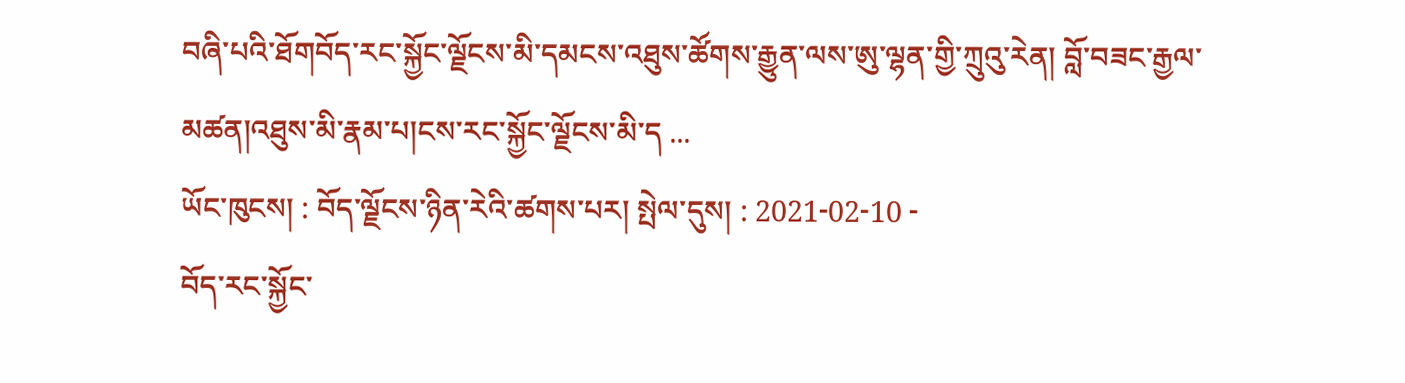བཞི་པའི་ཐོགབོད་རང་སྐྱོང་ལྗོངས་མི་དམངས་འཐུས་ཚོགས་རྒྱུན་ལས་ཨུ་ལྷན་གྱི་ཀྲུའུ་རེན། བློ་བཟང་རྒྱལ་མཚན།འཐུས་མི་རྣམ་པ།ངས་རང་སྐྱོང་ལྗོངས་མི་ད ...
ཡོང་ཁུངས། : བོད་ལྗོངས་ཉིན་རེའི་ཚགས་པར། སྤེལ་དུས། : 2021-02-10 -
བོད་རང་སྐྱོང་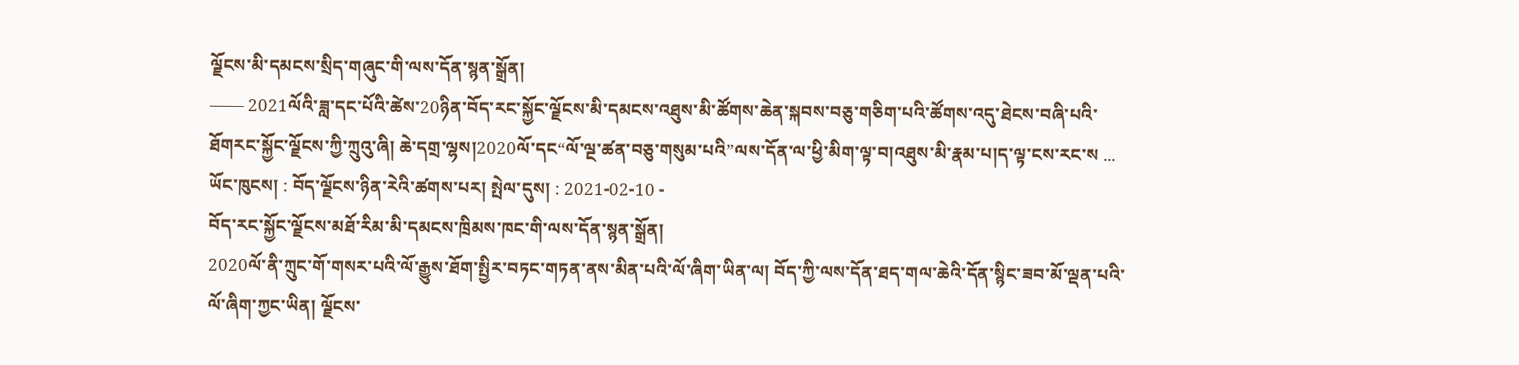ལྗོངས་མི་དམངས་སྲིད་གཞུང་གི་ལས་དོན་སྙན་སྒྲོན།
—— 2021ལོའི་ཟླ་དང་པོའི་ཚེས་20ཉིན་བོད་རང་སྐྱོང་ལྗོངས་མི་དམངས་འཐུས་མི་ཚོགས་ཆེན་སྐབས་བཅུ་གཅིག་པའི་ཚོགས་འདུ་ཐེངས་བཞི་པའི་ཐོགརང་སྐྱོང་ལྗོངས་ཀྱི་ཀྲུའུ་ཞི། ཆེ་དགྲ་ལྷས།2020ལོ་དང“ལོ་ལྔ་ཚན་བཅུ་གསུམ་པའི”ལས་དོན་ལ་ཕྱི་མིག་ལྟ་བ།འཐུས་མི་རྣམ་པ།ད་ལྟ་ངས་རང་ས ...
ཡོང་ཁུངས། : བོད་ལྗོངས་ཉིན་རེའི་ཚགས་པར། སྤེལ་དུས། : 2021-02-10 -
བོད་རང་སྐྱོང་ལྗོངས་མཐོ་རིམ་མི་དམངས་ཁྲིམས་ཁང་གི་ལས་དོན་སྙན་སྒྲོན།
2020ལོ་ནི་ཀྲུང་གོ་གསར་པའི་ལོ་རྒྱུས་ཐོག་སྤྱིར་བཏང་གཏན་ནས་མིན་པའི་ལོ་ཞིག་ཡིན་ལ། བོད་ཀྱི་ལས་དོན་ཐད་གལ་ཆེའི་དོན་སྙིང་ཟབ་མོ་ལྡན་པའི་ལོ་ཞིག་ཀྱང་ཡིན། ལྗོངས་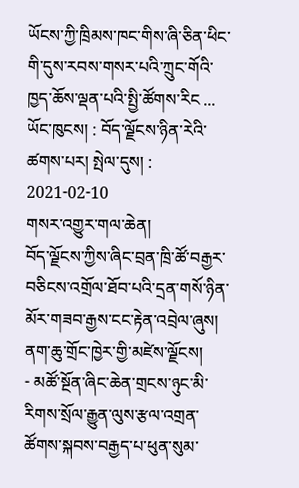ཡོངས་ཀྱི་ཁྲིམས་ཁང་གིས་ཞི་ཅིན་ཕིང་གི་དུས་རབས་གསར་པའི་ཀྲུང་གོའི་ཁྱད་ཆོས་ལྡན་པའི་སྤྱི་ཚོགས་རིང ...
ཡོང་ཁུངས། : བོད་ལྗོངས་ཉིན་རེའི་ཚགས་པར། སྤེལ་དུས། : 2021-02-10
གསར་འགྱུར་གལ་ཆེན།
བོད་ལྗོངས་ཀྱིས་ཞིང་བྲན་ཁྲི་ཚོ་བརྒྱར་བཅིངས་འགྲོལ་ཐོབ་པའི་དྲན་གསོ་ཉིན་མོར་གཟབ་རྒྱས་ངང་རྟེན་འབྲེལ་ཞུས།
ནག་ཆུ་གྲོང་ཁྱེར་གྱི་མཛེས་ལྗོངས།
- མཚོ་སྔོན་ཞིང་ཆེན་གྲངས་ཉུང་མི་རིགས་སྲོལ་རྒྱུན་ལུས་རྩལ་འགྲན་ཚོགས་སྐབས་བརྒྱད་པ་ཕུན་སུམ་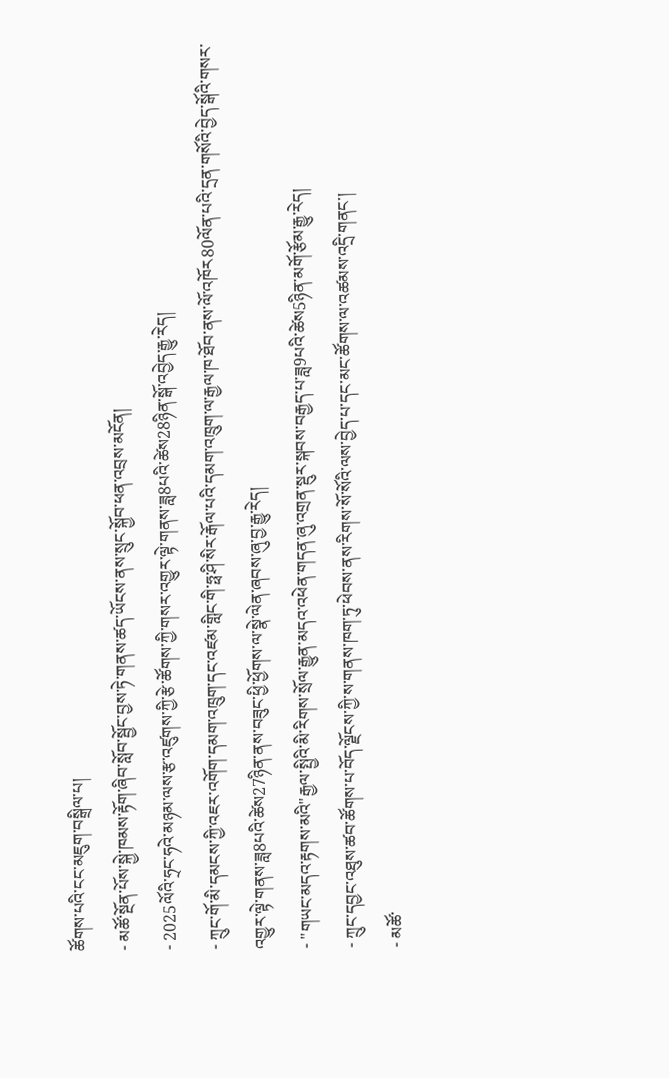ཚོགས་པའི་ངང་མཇུག་བསྒྲིལ་པ།
- མཚོ་སྔོན་པོས་སྐྱེ་ཁམས་རྟོག་ཞིབ་སློབ་སྦྱོང་བྱས་ཏེ་གནས་ཚད་ཡོངས་ནས་སྲུང་སྐྱོབ་ཕན་འབྲས་མངོན།
- 2025ལོའི་ཧྲང་ཧའེ་མཉམ་ལས་རྩ་འཛུགས་ཀྱི་རྩེ་ཚོགས་ཀྱི་གསར་འགྱུར་ལྟེ་གནས་ཟླ8པའི་ཚེས28ཉིན་སྒོ་འབྱེད་རྒྱུ་རེད།
- ཀྲུང་གོ་མི་དམངས་ཀྱི་འཇར་འགོག་དམག་འཁྲུག་དང་འཛམ་གླིང་གི་ཧྥ་ཤི་སིར་རྒོལ་པའི་དམག་འཁྲུག་ལ་རྒྱལ་ཁ་ཐོབ་ནས་ལོ་འཁོར80ལོན་པའི་དྲན་གསོའི་བྱེད་སྒོའི་གསར་འགྱུར་ལྟེ་གནས་ཟླ8པའི་ཚེས27ཉིན་ནས་བཟུང་ཕྱི་ཕྱོགས་ལ་སྣེ་ལེན་ཞབས་ཞུ་བྱ་རྒྱུ་རེད།
- "གཡང་མདའ་རྟགས་མའི"རྒྱལ་སྤྱིའི་མི་རིགས་སྲོལ་རྒྱུན་མདའ་འཕེན་གདན་ཞུ་འགྲན་སྡུར་སྐབས་བརྒྱད་པ་ཟླ9པའི་ཚེས5ཉིན་མགོ་རྩོམ་རྒྱུ་རེད།
- ཀྲུང་དབྱང་འཐུས་ཚབ་ཚོགས་པ་བོད་ལྗོངས་ཀྱི་ས་གནས་ཁག་ཏུ་ཕེབས་ནས་རིགས་སོ་སོའི་ལས་བྱེད་པ་དང་མང་ཚོགས་ལ་འཚམས་འདྲི་གནང་།
- མཚོ་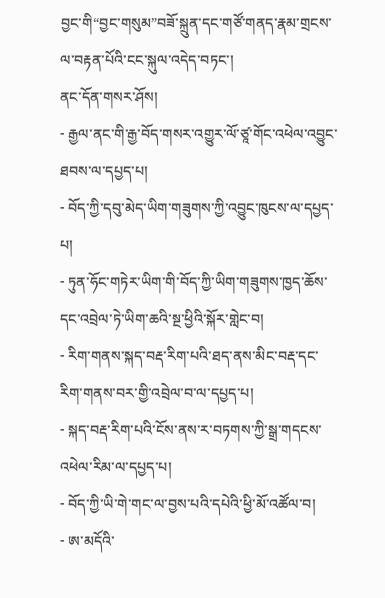བྱང་གི“བྱང་གསུམ”བཟོ་སྐྲུན་དང་གཙོ་གནད་རྣམ་གྲངས་ལ་བརྟན་པོའི་ངང་སྐུལ་འདེད་བཏང་།
ནང་དོན་གསར་ཤོས།
- རྒྱལ་ནང་གི་རྒྱ་བོད་གསར་འགྱུར་ལོ་ཙཱ་གོང་འཕེལ་འབྱུང་ཐབས་ལ་དཔྱད་པ།
- བོད་ཀྱི་དབུ་མེད་ཡིག་གཟུགས་ཀྱི་འབྱུང་ཁུངས་ལ་དཔྱད་པ།
- ཏུན་ཧོང་གཏེར་ཡིག་གི་བོད་ཀྱི་ཡིག་གཟུགས་ཁྱད་ཆོས་དང་འབྲེལ་ཏེ་ཡིག་ཆའི་སྔ་ཕྱིའི་སྐོར་གླེང་བ།
- རིག་གནས་སྐད་བརྡ་རིག་པའི་ཐད་ནས་མིང་བརྡ་དང་རིག་གནས་བར་གྱི་འབྲེལ་བ་ལ་དཔྱད་པ།
- སྐད་བརྡ་རིག་པའི་ངོས་ནས་ར་བཏགས་ཀྱི་སྒྲ་གདངས་འཕེལ་རིམ་ལ་དཔྱད་པ།
- བོད་ཀྱི་ཡི་གེ་གང་ལ་བྱས་པའི་དཔེའི་ཕྱི་མོ་འཚོལ་བ།
- ཨ་མདོའི་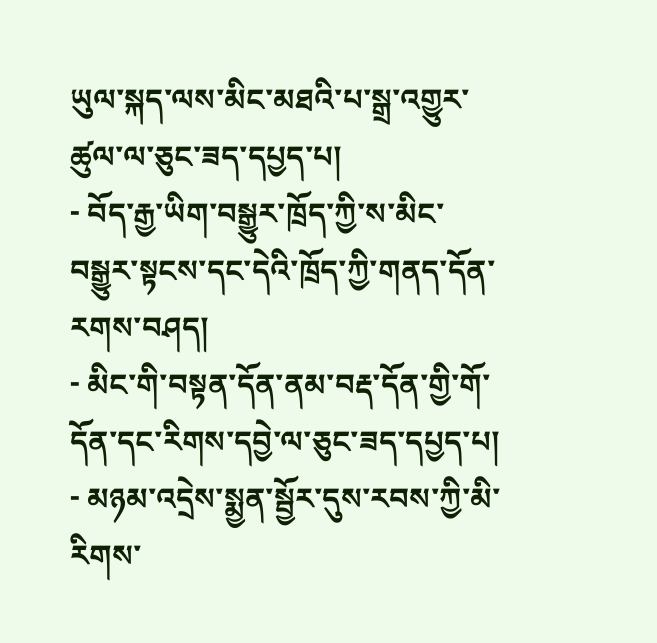ཡུལ་སྐད་ལས་མིང་མཐའི་པ་སྒྲ་འགྱུར་ཚུལ་ལ་ཅུང་ཟད་དཔྱད་པ།
- བོད་རྒྱ་ཡིག་བསྒྱུར་ཁྲོད་ཀྱི་ས་མིང་བསྒྱུར་སྟངས་དང་དེའི་ཁྲོད་ཀྱི་གནད་དོན་རགས་བཤད།
- མིང་གི་བསྟན་དོན་ནམ་བརྡ་དོན་གྱི་གོ་དོན་དང་རིགས་དབྱེ་ལ་ཅུང་ཟད་དཔྱད་པ།
- མཉམ་འདྲེས་སྨྱན་སྦྱོར་དུས་རབས་ཀྱི་མི་རིགས་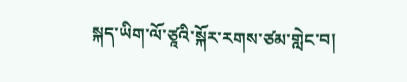སྐད་ཡིག་ལོ་ཙཱའི་སྐོར་རགས་ཙམ་གླེང་བ།